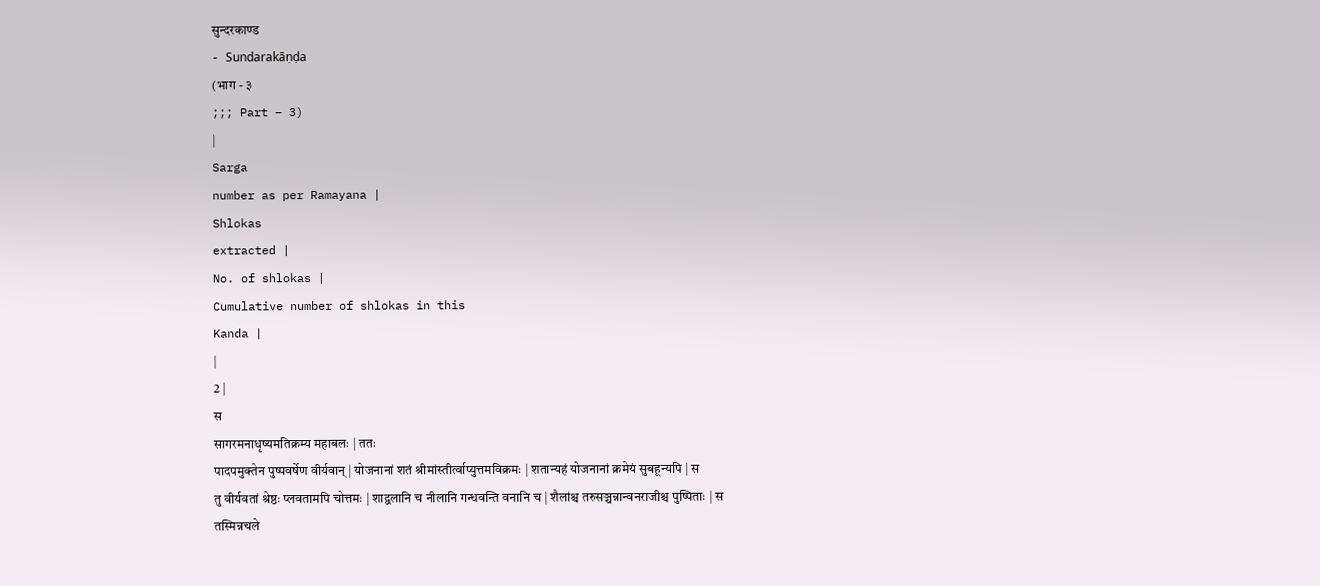सुन्दरकाण्ड
- Sundarakāṇḍa
(भाग - ३
;;; Part – 3)
|
Sarga
number as per Ramayana |
Shlokas
extracted |
No. of shlokas |
Cumulative number of shlokas in this
Kanda |
|
2 |
स
सागरमनाधृष्यमतिक्रम्य महाबलः | ततः
पादपमुक्तेन पुष्पवर्षेण वीर्यवान् | योजनानां शतं श्रीमांस्तीर्त्वाप्युत्तमविक्रमः | शतान्यहं योजनानां क्रमेयं सुबहून्यपि | स
तु वीर्यवतां श्रेष्ठः प्लवतामपि चोत्तमः | शाद्वलानि च नीलानि गन्धवन्ति वनानि च | शैलांश्च तरुसञ्चन्नान्वनराजीश्च पुष्पिताः | स
तस्मिन्नचले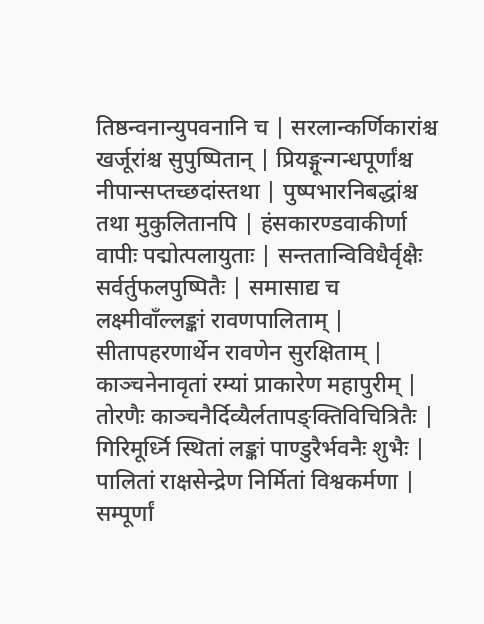तिष्ठन्वनान्युपवनानि च | सरलान्कर्णिकारांश्च खर्जूरांश्च सुपुष्पितान् | प्रियङ्गून्गन्धपूर्णांश्च नीपान्सप्तच्छदांस्तथा | पुष्पभारनिबद्धांश्च तथा मुकुलितानपि | हंसकारण्डवाकीर्णा वापीः पद्मोत्पलायुताः | सन्ततान्विविधैर्वृक्षैः सर्वर्तुफलपुष्पितैः | समासाद्य च लक्ष्मीवाँल्लङ्कां रावणपालिताम् | सीतापहरणार्थेन रावणेन सुरक्षिताम् | काञ्चनेनावृतां रम्यां प्राकारेण महापुरीम् | तोरणैः काञ्चनैर्दिव्यैर्लतापङ्क्तिविचित्रितैः | गिरिमूर्ध्नि स्थितां लङ्कां पाण्डुरैर्भवनैः शुभैः | पालितां राक्षसेन्द्रेण निर्मितां विश्वकर्मणा | सम्पूर्णां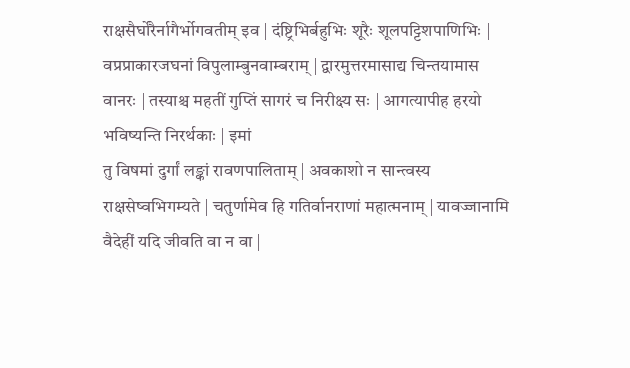राक्षसैर्घोरैर्नागैर्भोगवतीम् इव | दंष्ट्रिभिर्बहुभिः शूरैः शूलपट्टिशपाणिभिः | वप्रप्राकारजघनां विपुलाम्बुनवाम्बराम् | द्वारमुत्तरमासाद्य चिन्तयामास वानरः | तस्याश्च महतीं गुप्तिं सागरं च निरीक्ष्य सः | आगत्यापीह हरयो भविष्यन्ति निरर्थकाः | इमां
तु विषमां दुर्गां लङ्कां रावणपालिताम् | अवकाशो न सान्त्वस्य राक्षसेष्वभिगम्यते | चतुर्णामेव हि गतिर्वानराणां महात्मनाम् | यावज्जानामि वैदेहीं यदि जीवति वा न वा |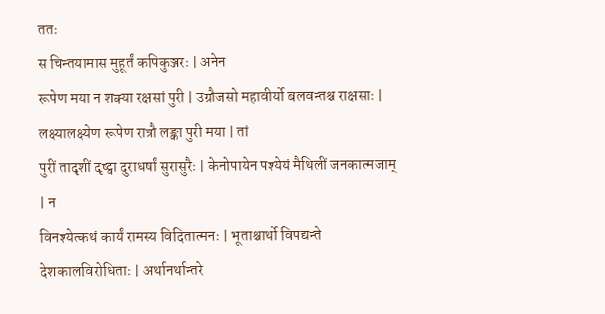ततः
स चिन्तयामास मुहूर्तं कपिकुञ्जरः | अनेन
रूपेण मया न शक्या रक्षसां पुरी | उग्रौजसो महावीर्यो बलवन्तश्च राक्षसाः | लक्ष्यालक्ष्येण रूपेण रात्रौ लङ्का पुरी मया | तां
पुरीं तादृशीं दृष्ट्वा दुराधर्षां सुरासुरैः | केनोपायेन पश्येयं मैथिलीं जनकात्मजाम् | न
विनश्येत्कथं कार्यं रामस्य विदितात्मनः | भूताश्चार्थो विपद्यन्ते देशकालविरोधिताः | अर्थानर्थान्तरे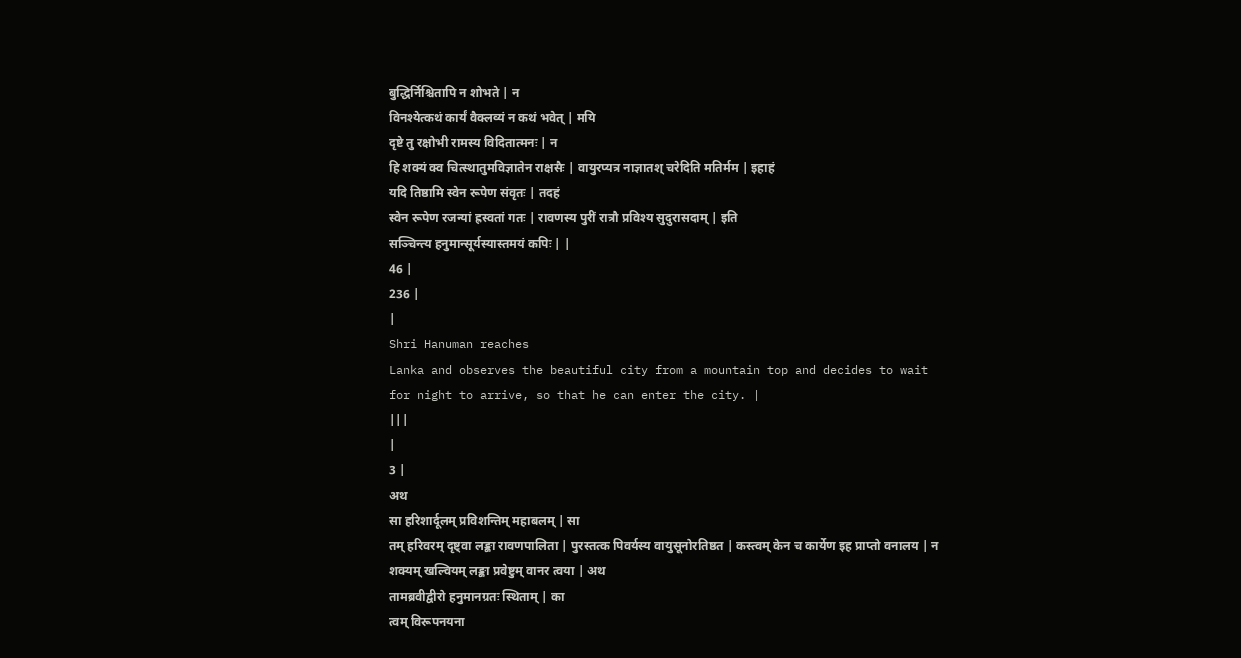बुद्धिर्निश्चितापि न शोभते | न
विनश्येत्कथं कार्यं वैक्लव्यं न कथं भवेत् | मयि
दृष्टे तु रक्षोभी रामस्य विदितात्मनः | न
हि शक्यं क्व चित्स्थातुमविज्ञातेन राक्षसैः | वायुरप्यत्र नाज्ञातश् चरेदिति मतिर्मम | इहाहं
यदि तिष्ठामि स्वेन रूपेण संवृतः | तदहं
स्वेन रूपेण रजन्यां ह्रस्वतां गतः | रावणस्य पुरीं रात्रौ प्रविश्य सुदुरासदाम् | इति
सञ्चिन्त्य हनुमान्सूर्यस्यास्तमयं कपिः | |
46 |
236 |
|
Shri Hanuman reaches
Lanka and observes the beautiful city from a mountain top and decides to wait
for night to arrive, so that he can enter the city. |
|||
|
3 |
अथ
सा हरिशार्दूलम् प्रविशन्तिम् महाबलम् | सा
तम् हरिवरम् दृष्ट्वा लङ्का रावणपालिता | पुरस्तत्क पिवर्यस्य वायुसूनोरतिष्ठत | कस्त्वम् केन च कार्येण इह प्राप्तो वनालय | न
शक्यम् खल्वियम् लङ्का प्रवेष्टुम् वानर त्वया | अथ
तामब्रवीद्वीरो हनुमानग्रतः स्थिताम् | का
त्वम् विरूपनयना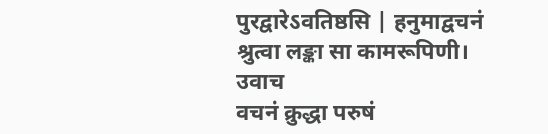पुरद्वारेऽवतिष्ठसि | हनुमाद्वचनं श्रुत्वा लङ्का सा कामरूपिणी।
उवाच
वचनं क्रुद्धा परुषं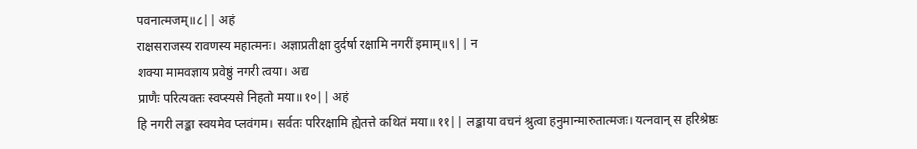पवनात्मजम्॥८|| अहं
राक्षसराजस्य रावणस्य महात्मनः। अज्ञाप्रतीक्षा दुर्दर्षा रक्षामि नगरीं इमाम्॥९|| न
शक्या मामवज्ञाय प्रवेष्ठुं नगरी त्वया। अद्य
प्राणैः परित्यक्तः स्वप्स्यसे निहतो मया॥१०|| अहं
हि नगरी लङ्का स्वयमेव प्लवंगम। सर्वतः परिरक्षामि ह्येतत्ते कथितं मया॥११|| लङ्काया वचनं श्रुत्वा हनुमान्मारुतात्मजः। यत्नवान् स हरिश्रेष्ठः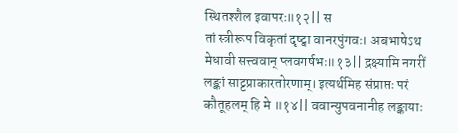स्थितश्शैल इवापरः॥१२|| स
तां स्त्रीरूप विकृतां दृष्ट्वा वानरपुंगवः। अबभाषेऽथ मेधावी सत्त्ववान् प्लवगर्षभः॥१३|| द्रक्ष्यामि नगरीं लङ्कां साट्टप्राकारतोरणाम्। इत्यर्थमिह संप्राप्तः परं कौतूहलम् हि मे ॥१४|| ववान्युपवनानीह लङ्कायाः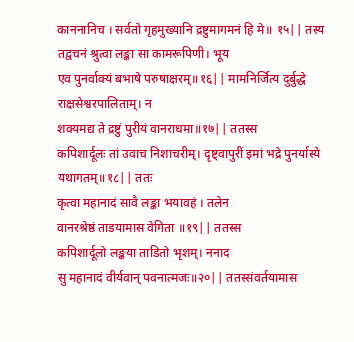काननानिच । सर्वतो गृहमुख्यानि द्रष्टुमागमनं हि मे॥ १५|| तस्य
तद्वचनं श्रुत्वा लङ्का सा कामरूपिणी। भूय
एव पुनर्वाक्यं बभाषे परुषाक्षरम्॥१६|| मामनिर्जित्य दुर्बुद्धे राक्षसेश्वरपालिताम्। न
शक्यमद्य ते द्रष्टुं पुरीयं वानराधमा॥१७|| ततस्स
कपिशार्दूलः तां उवाच निशाचरीम्। दृष्ट्वापुरीं इमां भद्रे पुनर्यास्ये यथागतम्॥१८|| ततः
कृत्वा महानादं सावै लङ्का भयावहं । तलेन
वानरश्रेष्ठं ताडयामास वेगिता ॥१९|| ततस्स
कपिशार्दूलो लङ्कया ताडितो भृशम्। ननाद
सु महानादं वीर्यवान् पवनात्मजः॥२०|| ततस्संवर्तयामास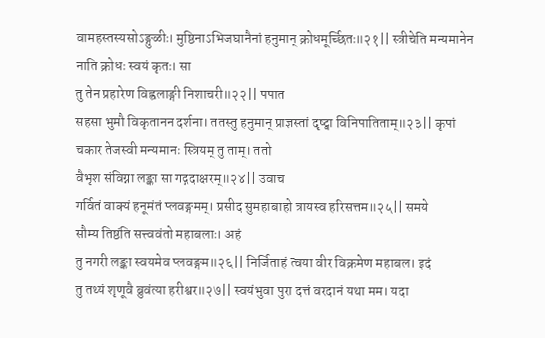वामहस्तस्यसोऽङ्गुळीः। मुष्ठिनाऽभिजघानैनां हनुमान् क्रोधमूर्च्छितः॥२१|| स्त्रीचेति मन्यमानेन नाति क्रोधः स्वयं कृतः। सा
तु तेन प्रहारेण विह्वलाङ्गी निशाचरी॥२२|| पपात
सहसा भुमौ विकृतानन दर्शना। ततस्तु हनुमान् प्राज्ञस्तां दृष्ट्वा विनिपातिताम्॥२३|| कृपां
चकार तेजस्वी मन्यमानः स्त्रियम् तु ताम्। ततो
वैभृश संविग्ना लङ्का सा गद्गदाक्षरम्॥२४|| उवाच
गर्वितं वाक्यं हनूमंतं प्लवङ्गमम्। प्रसीद सुमहाबाहो त्रायस्व हरिसत्तम॥२५|| समये
सौम्य तिष्ठंति सत्त्ववंतो महाबलाः। अहं
तु नगरी लङ्का स्वयमेव प्लवङ्गम॥२६|| निर्जिताहं त्वया वीर विक्रमेण महाबल। इदं
तु तथ्यं शृणूवै ब्रुवंत्या हरीश्वर॥२७|| स्वयंभुवा पुरा दत्तं वरदानं यथा मम। यदा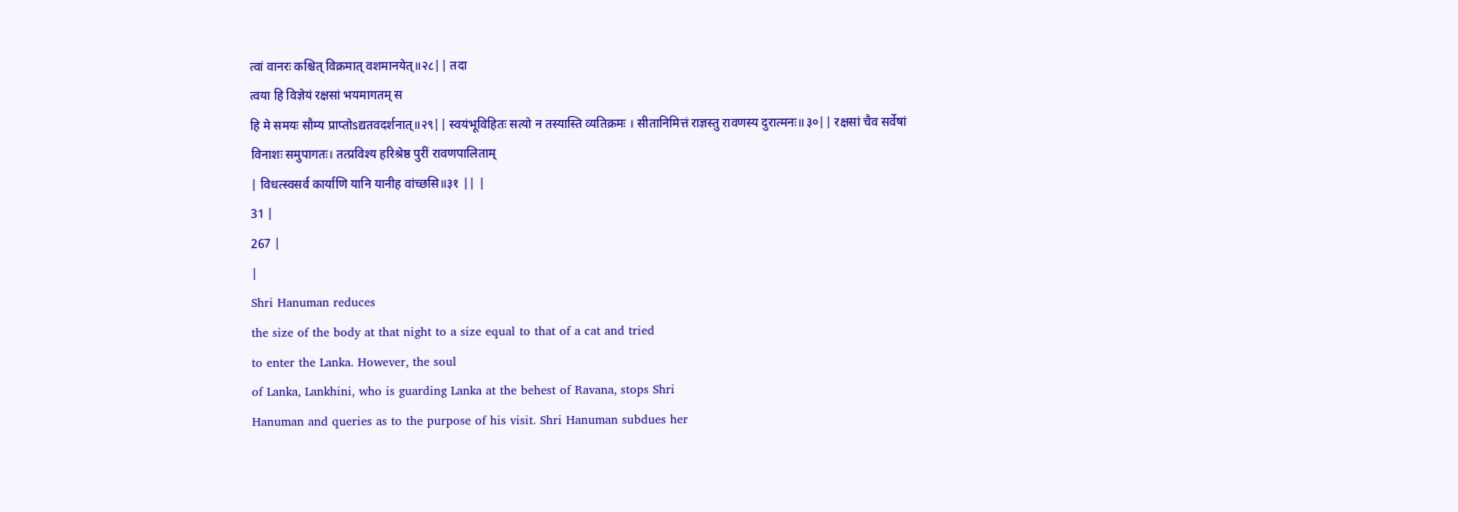त्वां वानरः कश्चित् विक्रमात् वशमानयेत्॥२८|| तदा
त्वया हि विज्ञेयं रक्षसां भयमागतम् स
हि मे समयः सौम्य प्राप्तोsद्यतवदर्शनात्॥२९|| स्वयंभूविहितः सत्यो न तस्यास्ति व्यतिक्रमः । सीतानिमित्तं राज्ञस्तु रावणस्य दुरात्मनः॥३०|| रक्षसां चैव सर्वेषां विनाशः समुपागतः। तत्प्रविश्य हरिश्रेष्ठ पुरीं रावणपालिताम्
| विधत्स्वसर्व कार्याणि यानि यानीह वांच्छसि॥३१ || |
31 |
267 |
|
Shri Hanuman reduces
the size of the body at that night to a size equal to that of a cat and tried
to enter the Lanka. However, the soul
of Lanka, Lankhini, who is guarding Lanka at the behest of Ravana, stops Shri
Hanuman and queries as to the purpose of his visit. Shri Hanuman subdues her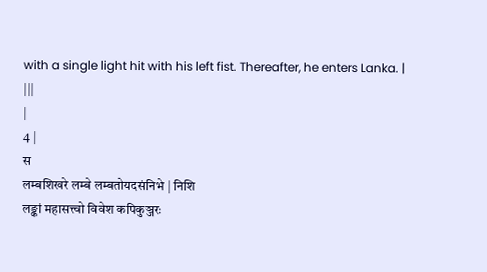with a single light hit with his left fist. Thereafter, he enters Lanka. |
|||
|
4 |
स
लम्बशिखरे लम्बे लम्बतोयदसंनिभे | निशि
लङ्कां महासत्त्वो विवेश कपिकुञ्जरः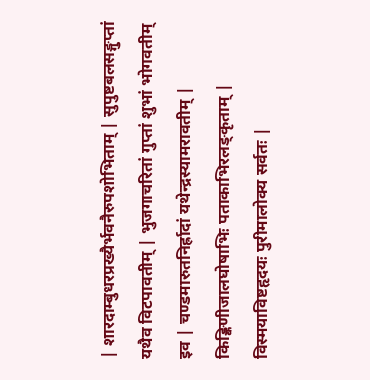| शारदाम्बुधरप्रख्यैर्भवनैरुपशोभिताम् | सुपुष्टबलसङ्गुप्तां यथैव विटपावतीम् | भुजगाचरितां गुप्तां शुभां भोगवतीम् इव | चण्डमारुतनिर्ह्रादां यथेन्द्रस्यामरावतीम् | किङ्किणीजालघोषाभिः पताकाभिरलङ्कृताम् | विस्मयाविष्टहृदयः पुरीमालोक्य सर्वतः |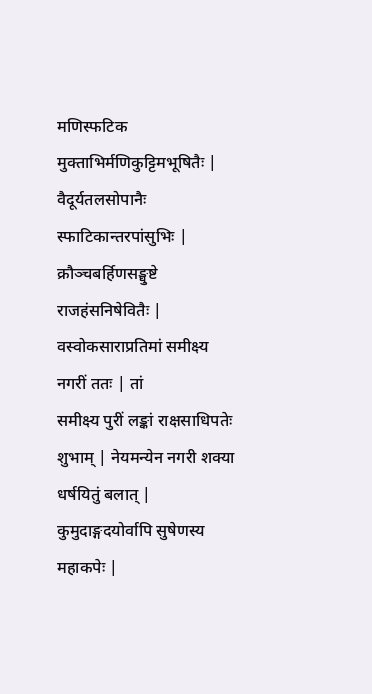मणिस्फटिक मुक्ताभिर्मणिकुट्टिमभूषितैः | वैदूर्यतलसोपानैः स्फाटिकान्तरपांसुभिः | क्रौञ्चबर्हिणसङ्घुष्टे राजहंसनिषेवितैः | वस्वोकसाराप्रतिमां समीक्ष्य नगरीं ततः | तां
समीक्ष्य पुरीं लङ्कां राक्षसाधिपतेः शुभाम् | नेयमन्येन नगरी शक्या धर्षयितुं बलात् | कुमुदाङ्गदयोर्वापि सुषेणस्य महाकपेः |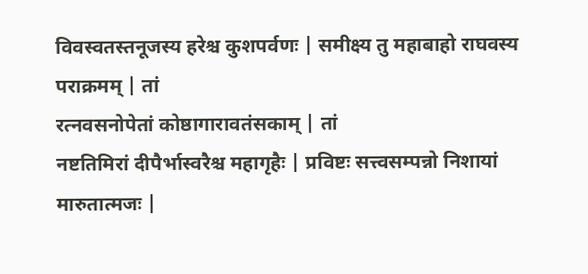विवस्वतस्तनूजस्य हरेश्च कुशपर्वणः | समीक्ष्य तु महाबाहो राघवस्य पराक्रमम् | तां
रत्नवसनोपेतां कोष्ठागारावतंसकाम् | तां
नष्टतिमिरां दीपैर्भास्वरैश्च महागृहैः | प्रविष्टः सत्त्वसम्पन्नो निशायां मारुतात्मजः |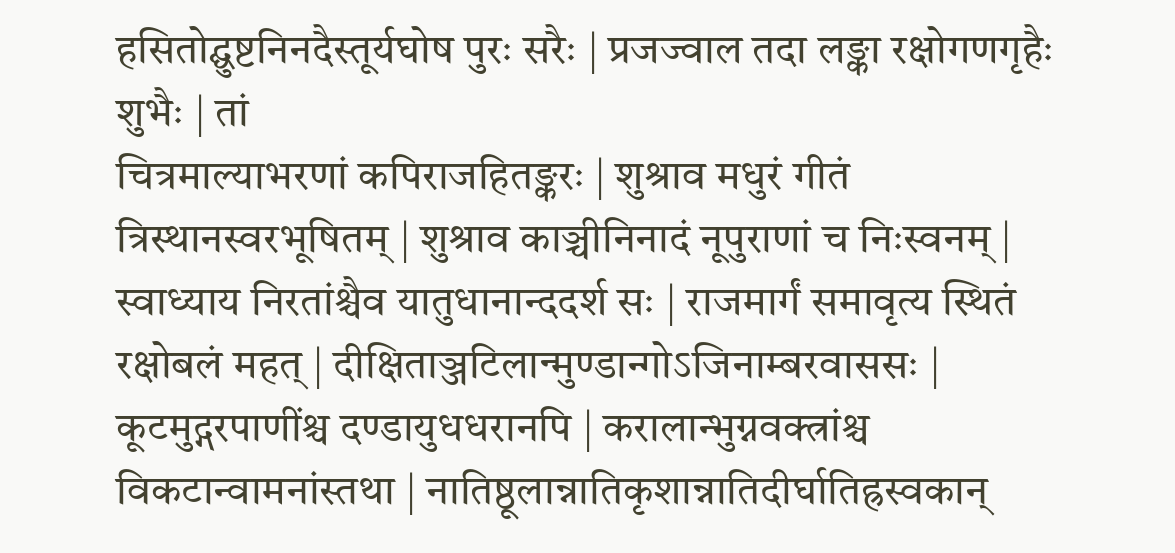हसितोद्घुष्टनिनदैस्तूर्यघोष पुरः सरैः | प्रजज्वाल तदा लङ्का रक्षोगणगृहैः शुभैः | तां
चित्रमाल्याभरणां कपिराजहितङ्करः | शुश्राव मधुरं गीतं त्रिस्थानस्वरभूषितम् | शुश्राव काञ्चीनिनादं नूपुराणां च निःस्वनम् | स्वाध्याय निरतांश्चैव यातुधानान्ददर्श सः | राजमार्गं समावृत्य स्थितं रक्षोबलं महत् | दीक्षिताञ्जटिलान्मुण्डान्गोऽजिनाम्बरवाससः | कूटमुद्गरपाणींश्च दण्डायुधधरानपि | करालान्भुग्नवक्त्रांश्च विकटान्वामनांस्तथा | नातिष्ठूलान्नातिकृशान्नातिदीर्घातिह्रस्वकान्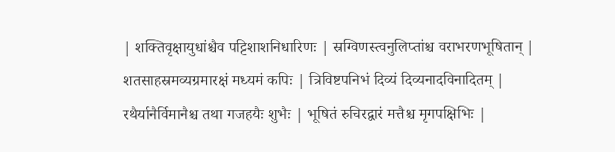| शक्तिवृक्षायुधांश्चैव पट्टिशाशनिधारिणः | स्रग्विणस्त्वनुलिप्तांश्च वराभरणभूषितान् | शतसाहस्रमव्यग्रमारक्षं मध्यमं कपिः | त्रिविष्टपनिभं दिव्यं दिव्यनादविनादितम् | रथैर्यानैर्विमानैश्च तथा गजहयैः शुभैः | भूषितं रुचिरद्वारं मत्तैश्च मृगपक्षिभिः |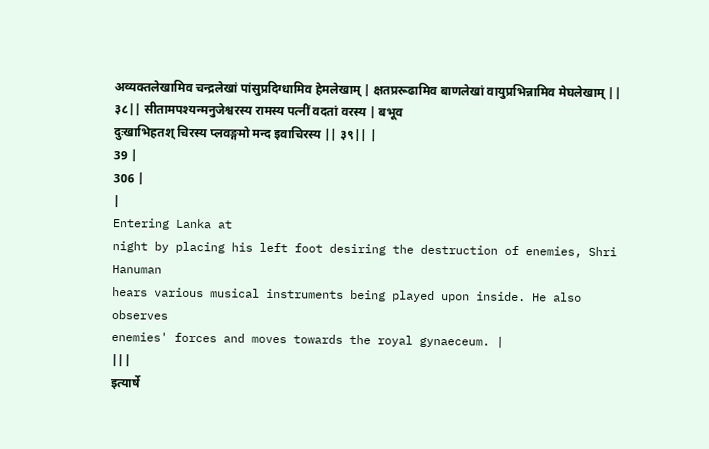अव्यक्तलेखामिव चन्द्रलेखां पांसुप्रदिग्धामिव हेमलेखाम् | क्षतप्ररूढामिव बाणलेखां वायुप्रभिन्नामिव मेघलेखाम् || ३८|| सीतामपश्यन्मनुजेश्वरस्य रामस्य पत्नीं वदतां वरस्य | बभूव
दुःखाभिहतश् चिरस्य प्लवङ्गमो मन्द इवाचिरस्य || ३९|| |
39 |
306 |
|
Entering Lanka at
night by placing his left foot desiring the destruction of enemies, Shri Hanuman
hears various musical instruments being played upon inside. He also observes
enemies' forces and moves towards the royal gynaeceum. |
|||
इत्यार्षे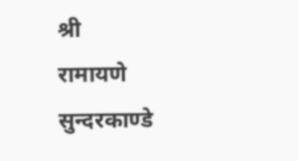श्री
रामायणे सुन्दरकाण्डे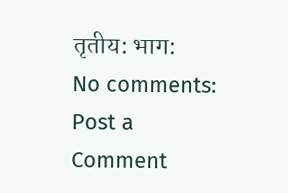तृतीय: भाग:
No comments:
Post a Comment